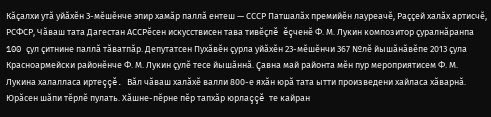Кăçалхи утă уйăхĕн 3-мĕшĕнче эпир хамăр паллă ентеш — СССР Патшалăх премийĕн лауреачĕ, Раççей халăх артисчĕ, РСФСР, Чăваш тата Дагестан АССРĕсен искусствисен тава тивĕçлĕ ĕçченĕ Ф. М. Лукин композитор çуралнăранпа 100 çул çитнине паллă тăватпăр. Депутатсен Пухăвĕн çурла уйăхĕн 23-мĕшĕнчи 367 №лĕ йышăнăвĕпе 2013 çула Красноармейски районĕнче Ф. М. Лукин çулĕ тесе йышăннă. Çавна май районта мĕн пур мероприятисем Ф. М. Лукина халалласа иртеççĕ. Вăл чăваш халăхĕ валли 800-е яхăн юрă тата ытти произведени хайласа хăварнă. Юрăсен шăпи тĕрлĕ пулать. Хăшне-пĕрне пĕр тапхăр юрлаççĕ те кайран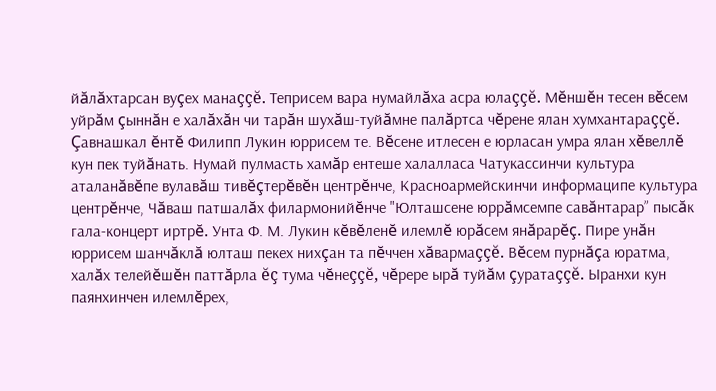йăлăхтарсан вуçех манаççĕ. Теприсем вара нумайлăха асра юлаççĕ. Мĕншĕн тесен вĕсем уйрăм çыннăн е халăхăн чи тарăн шухăш-туйăмне палăртса чĕрене ялан хумхантараççĕ. Çавнашкал ĕнтĕ Филипп Лукин юррисем те. Вĕсене итлесен е юрласан умра ялан хĕвеллĕ кун пек туйăнать. Нумай пулмасть хамăр ентеше халалласа Чатукассинчи культура аталанăвĕпе вулавăш тивĕçтерĕвĕн центрĕнче, Красноармейскинчи информаципе культура центрĕнче, Чăваш патшалăх филармонийĕнче "Юлташсене юррăмсемпе савăнтарар” пысăк гала-концерт иртрĕ. Унта Ф. М. Лукин кĕвĕленĕ илемлĕ юрăсем янăрарĕç. Пире унăн юррисем шанчăклă юлташ пекех нихçан та пĕччен хăвармаççĕ. Вĕсем пурнăçа юратма, халăх телейĕшĕн паттăрла ĕç тума чĕнеççĕ, чĕрере ырă туйăм çуратаççĕ. Ыранхи кун паянхинчен илемлĕрех,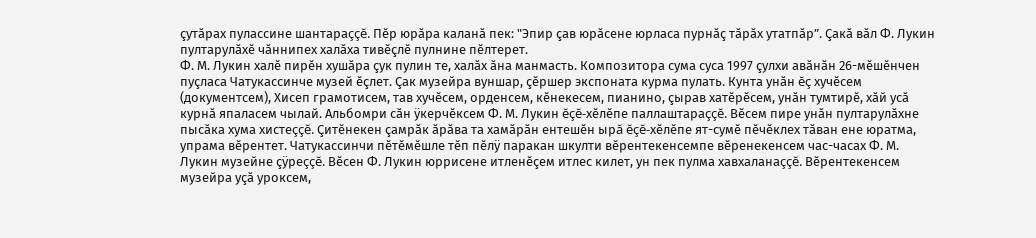çутăрах пулассине шантараççĕ. Пĕр юрăра каланă пек: "Эпир çав юрăсене юрласа пурнăç тăрăх утатпăр”. Çакă вăл Ф. Лукин пултарулăхĕ чăннипех халăха тивĕçлĕ пулнине пĕлтерет.
Ф. М. Лукин халĕ пирĕн хушăра çук пулин те, халăх ăна манмасть. Композитора сума суса 1997 çулхи авăнăн 26-мĕшĕнчен пуçласа Чатукассинче музей ĕçлет. Çак музейра вуншар, çĕршер экспоната курма пулать. Кунта унăн ĕç хучĕсем (документсем), Хисеп грамотисем, тав хучĕсем, орденсем, кĕнекесем, пианино, çырав хатĕрĕсем, унăн тумтирĕ, хăй усă курнă япаласем чылай. Альбомри сăн ÿкерчĕксем Ф. М. Лукин ĕçĕ-хĕлĕпе паллаштараççĕ. Вĕсем пире унăн пултарулăхне пысăка хума хистеççĕ. Çитĕнекен çамрăк ăрăва та хамăрăн ентешĕн ырă ĕçĕ-хĕлĕпе ят-сумĕ пĕчĕклех тăван ене юратма, упрама вĕрентет. Чатукассинчи пĕтĕмĕшле тĕп пĕлÿ паракан шкулти вĕрентекенсемпе вĕренекенсем час-часах Ф. М. Лукин музейне çÿреççĕ. Вĕсен Ф. Лукин юррисене итленĕçем итлес килет, ун пек пулма хавхаланаççĕ. Вĕрентекенсем музейра уçă уроксем,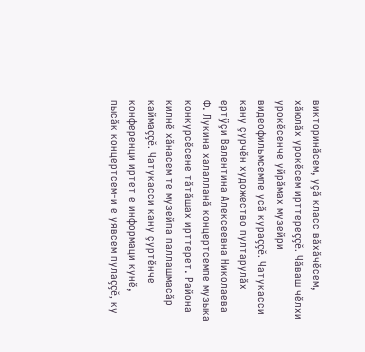викторинăсем, уçă класс вăхăчĕсем, хăюлăх урокĕсем ирттереççĕ. Чăваш чĕлхи урокĕсенче уйрăмах музейри видеофильмсемпе усă кураççĕ. Чатукасси кану çурчĕн художество пултарулăх ертÿçи Валентина Алексеевна Николаева Ф. Лукина халалланă концертсемпе музыка конкурсĕсене тăтăшах ирттерет. Района килнĕ хăнасем те музейпа паллашмасăр каймаççĕ. Чатукасси кану çуртĕнче конференци иртет е информаци кунĕ, пысăк концертсем-и е уявсем пулаççĕ, ку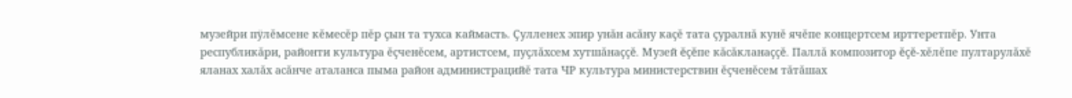музейри пÿлĕмсене кĕмесĕр пĕр çын та тухса каймасть. Çулленех эпир унăн асăну каçĕ тата çуралнă кунĕ ячĕпе концертсем ирттеретпĕр. Унта республикăри, районти культура ĕçченĕсем, артистсем, пуçлăхсем хутшăнаççĕ. Музей ĕçĕпе кăсăкланаççĕ. Паллă композитор ĕçĕ-хĕлĕпе пултарулăхĕ яланах халăх асăнче аталанса пыма район администрацийĕ тата ЧР культура министерствин ĕçченĕсем тăтăшах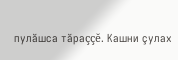пулăшса тăраççĕ. Кашни çулах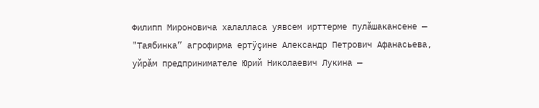Филипп Мироновича халалласа уявсем ирттерме пулăшакансене — "Таябинка” агрофирма ертÿçине Александр Петрович Афанасьева, уйрăм предпринимателе Юрий Николаевич Лукина —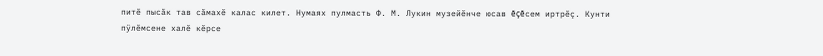питĕ пысăк тав сăмахĕ калас килет. Нумаях пулмасть Ф. М. Лукин музейĕнче юсав ĕçĕсем иртрĕç. Кунти пÿлĕмсене халĕ кĕрсе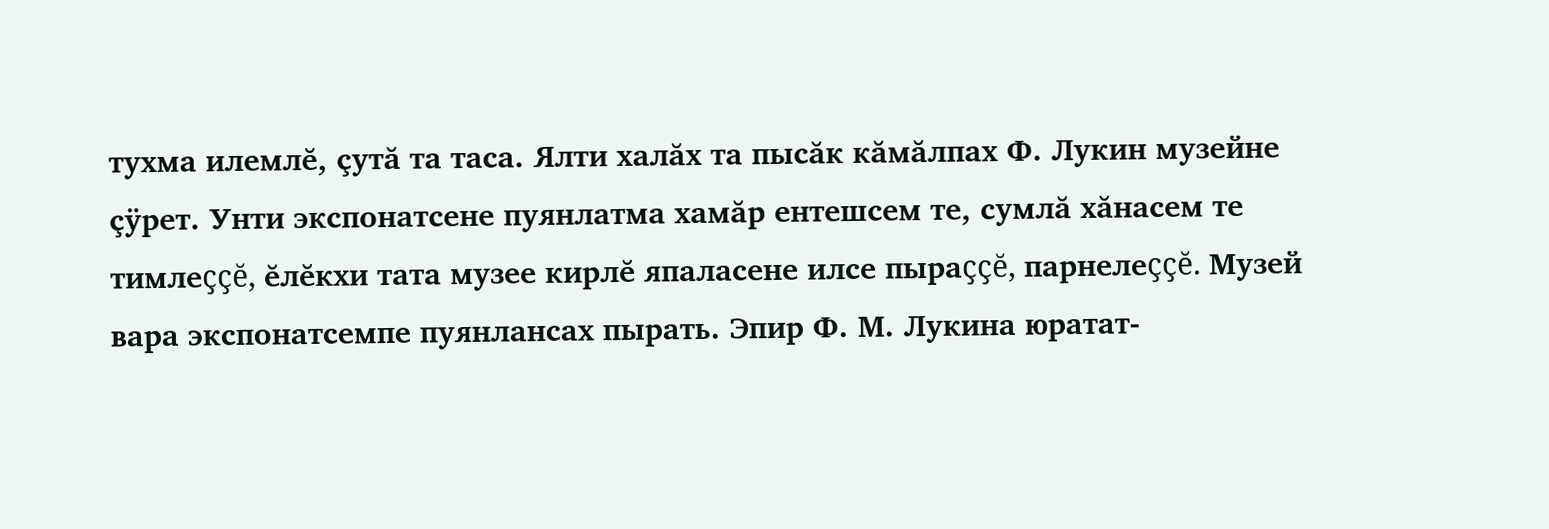тухма илемлĕ, çутă та таса. Ялти халăх та пысăк кăмăлпах Ф. Лукин музейне çÿрет. Унти экспонатсене пуянлатма хамăр ентешсем те, сумлă хăнасем те тимлеççĕ, ĕлĕкхи тата музее кирлĕ япаласене илсе пыраççĕ, парнелеççĕ. Музей вара экспонатсемпе пуянлансах пырать. Эпир Ф. М. Лукина юратат-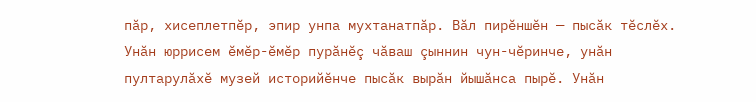пăр, хисеплетпĕр, эпир унпа мухтанатпăр. Вăл пирĕншĕн — пысăк тĕслĕх. Унăн юррисем ĕмĕр-ĕмĕр пурăнĕç чăваш çыннин чун-чĕринче, унăн пултарулăхĕ музей историйĕнче пысăк вырăн йышăнса пырĕ. Унăн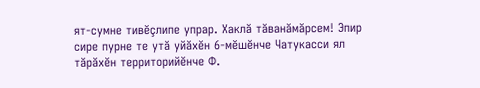ят-сумне тивĕçлипе упрар. Хаклă тăванăмăрсем! Эпир сире пурне те утă уйăхĕн 6-мĕшĕнче Чатукасси ял тăрăхĕн территорийĕнче Ф.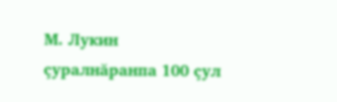М. Лукин çуралнăранпа 100 çул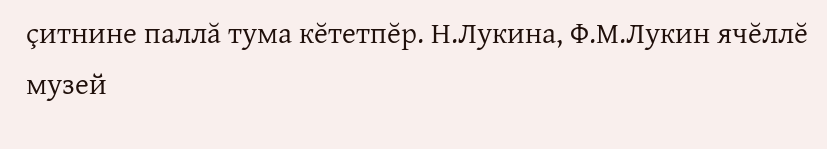çитнине паллă тума кĕтетпĕр. Н.Лукина, Ф.М.Лукин ячĕллĕ музей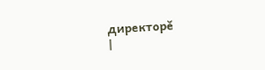директорĕ
|